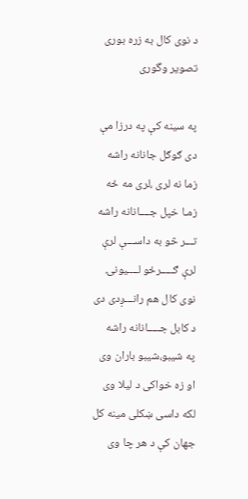د نوی کال به زره بوری تصویر وگوری

په سینه کې په درزا مې دی ګوګل جانانه راشه
زما نه لری ،لری مه ځه زمـا خپل جــــانانه راشه
تـــر څو به داســـې لرې لرې ګـــــرځو لــــیونۍ
نوی کال هم رانـــږدی دی د کابل جـــــانانه راشه
په شیبو،شیبو باران وی او زه خواکی د لیلا وی
لکه داسی ښکلی مینه کل جهان کې د هر چا وی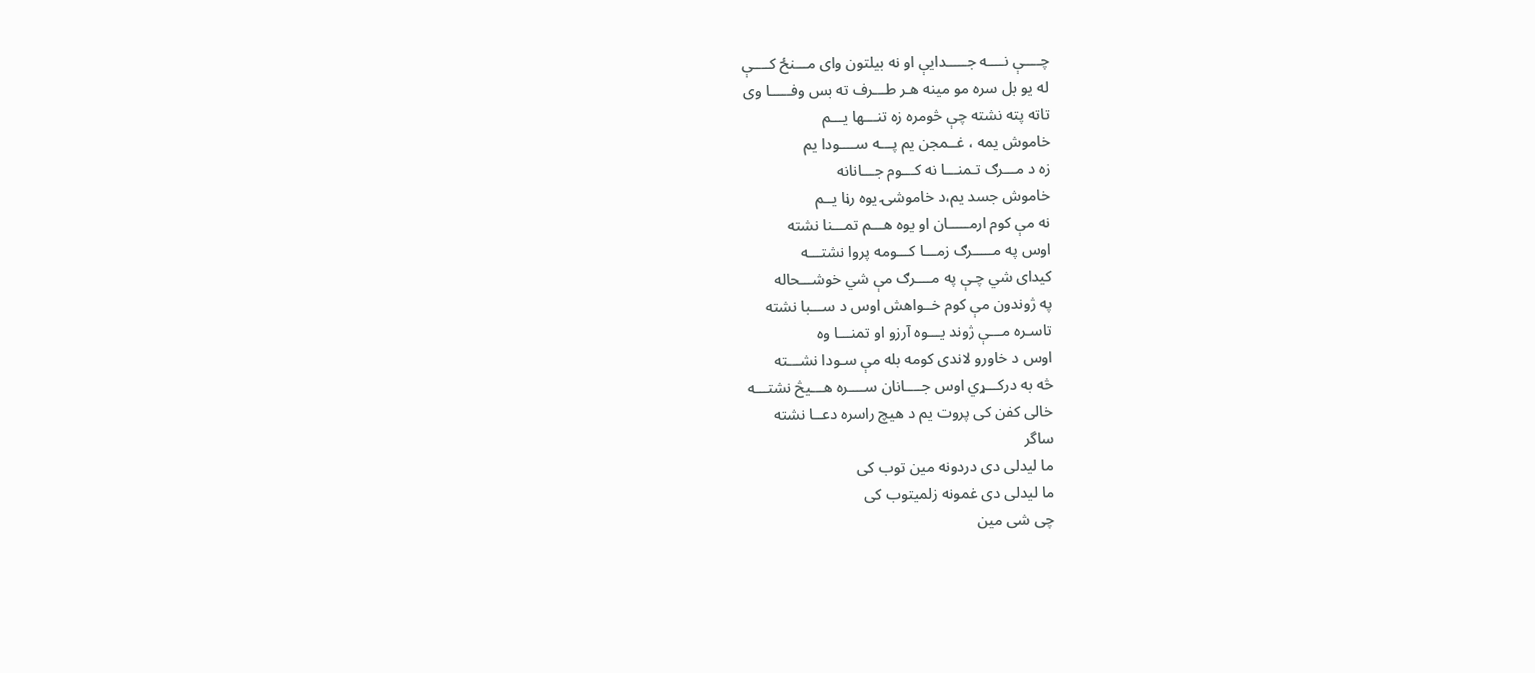چــــې نــــه جـــــدایې او نه بیلتون وای مـــنځ کــــې
له یو بل سره مو مینه هـر طـــرف ته بس وفـــــا وی
تاته پته نشته چې څومره زه تنـــها یـــم
خاموش یمه ، غــمجن یم پـــه ســــودا یم
زه د مـــرګ تـمنـــا نه کـــوم جـــانانه
خاموش جسد یم،د خاموشۍ یوه رڼا یــم
نه مې کوم ارمـــــان او یوه هـــم تمـــنا نشته
اوس په مـــــرګ زمـــا کـــومه پروا نشتـــه
کیدای شي چـې په مــــرګ مې شي خوشـــحاله
په ژوندون مې کوم خــواهش اوس د ســـبا نشته
تاسـره مـــې ژوند یـــوه آرزو او تمنـــا وه
اوس د خاورو لاندی کومه بله مې سـودا نشـــته
څه به درکـــړي اوس جــــانان ســــره هـــیڅ نشتـــه
خالی کفن کی پروت یم د هیچ راسره دعــا نشته
ساگر
ما لیدلی دی دردونه مین توب کی
ما لیدلی دی غمونه زلمیتوب کی
چی شی مین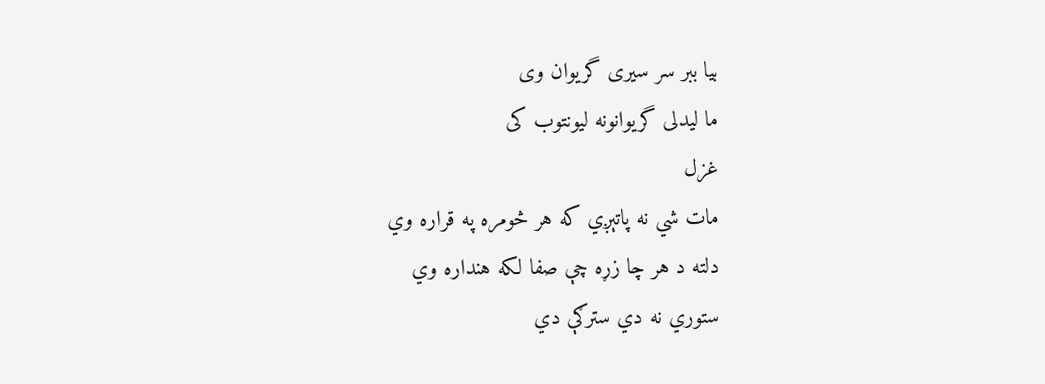بیا ببر سر سیری گریوان وی
ما لیدلی گریوانونه لیونتوب کی
غزل
مات شي نه پاتېږي که هر څومره په قراره وي
دلته د هر چا زړه چې صفا لکه هنداره وي
ستوري نه دي سترګې دي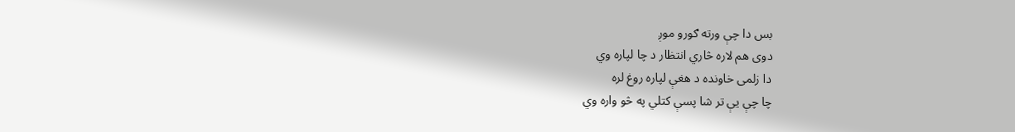بس دا چې ورته ګورو موږ
دوى هم لاره څاري انتظار د چا لپاره وي
دا زلمى خاونده د هغې لپاره روغ لره
چا چې يې تر شا پسې کتلي په څو واره وي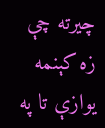چيرته چې زه کېنمه يوازې تا په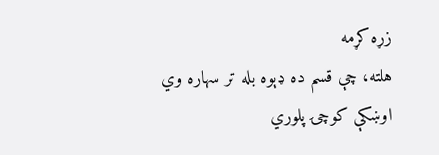زړه کړمه
هلته، چې قسم ده ډېوه بله تر سهاره وي
اوښکې کوچۍ پلوري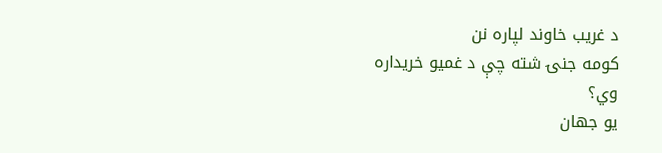د غريب خاوند لپاره نن
کومه جنۍ شته چې د غميو خريداره وي؟
یو جهان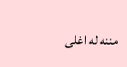مننه له اغلی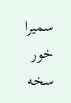سمیرا خور سخه